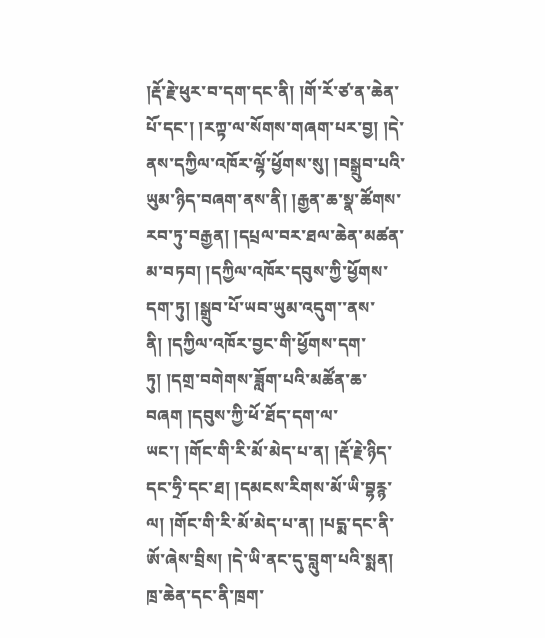།རྡོ་རྗེ་ཕུར་བ་དག་དང་ནི། །གོ་རོ་ཙ་ན་ཆེན་པོ་དང་། །རཀྟ་ལ་སོགས་གཞག་པར་བྱ། །དེ་ནས་དཀྱིལ་འཁོར་ལྷོ་ཕྱོགས་སུ། །བསྒྲུབ་པའི་ཡུམ་ཉིད་བཞག་ནས་ནི། །རྒྱན་ཆ་སྣ་ཚོགས་རབ་ཏུ་བརྒྱན། །དཔྲལ་བར་ཐལ་ཆེན་མཚན་མ་བཏབ། །དཀྱིལ་འཁོར་དབུས་ཀྱི་ཕྱོགས་དག་ཏུ། །སྒྲུབ་པོ་ཡབ་ཡུམ་འདུག་་ནས་ནི། །དཀྱིལ་འཁོར་བྱང་གི་ཕྱོགས་དག་ཏུ། །དགྲ་བགེགས་ཟློག་པའི་མཚོན་ཆ་བཞག །དབུས་ཀྱི་ཕོ་ཐོད་དག་ལ་ཡང་། །གོང་གི་རི་མོ་མེད་པ་ན། །རྡོ་རྗེ་ཉིད་དང་ཧྲི་དང་ཐ། །དམངས་རིགས་མོ་ཡི་བྷརྙ་ལ། །གོང་གི་རི་མོ་མེད་པ་ན། །པདྨ་དང་ནི་ཨོ་ཞེས་བྲིས། །དེ་ཡི་ནང་དུ་བླུག་པའི་སྨན། ཁྲ་ཆེན་དང་ནི་ཁྲག་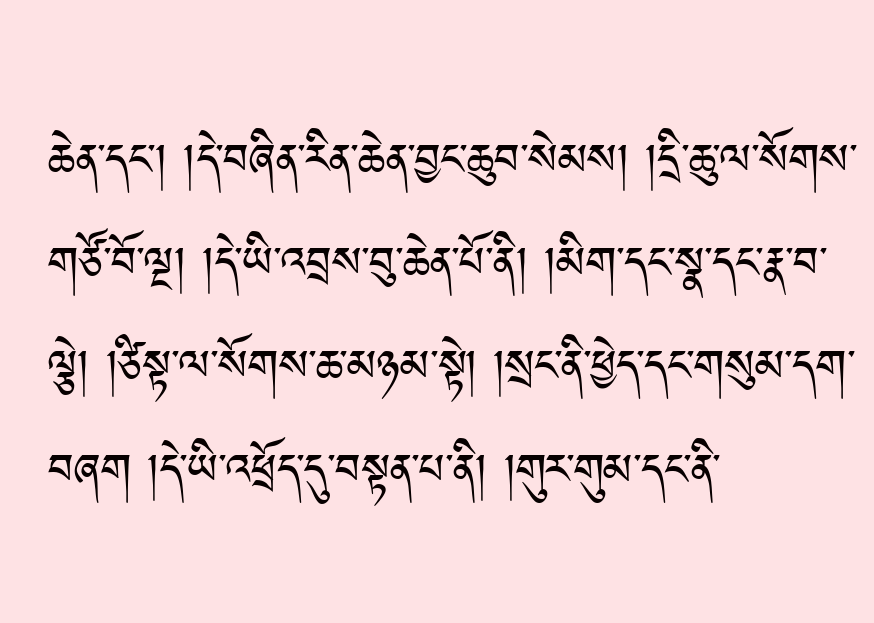ཆེན་དང་། །དེ་བཞིན་རིན་ཆེན་བྱང་ཆུབ་སེམས། །དྲི་ཆུ་ལ་སོགས་གཙོ་བོ་ལྔ། །དེ་ཡི་འབྲས་བུ་ཆེན་པོ་ནི། །མིག་དང་སྣ་དང་རྣ་བ་ལྕེ། །ཙིསྟ་ལ་སོགས་ཆ་མཉམ་སྟེ། །སྲང་ནི་ཕྱེད་དང་གསུམ་དག་བཞག །དེ་ཡི་འཕྲོད་དུ་བསྟན་པ་ནི། །གུར་གུམ་དང་ནི་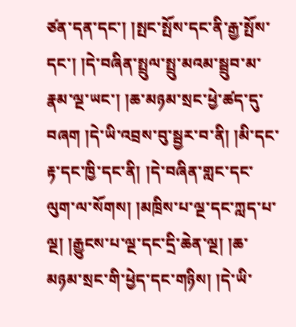ཙན་དན་དང་། །སྤང་སྤོས་དང་ནི་རྒྱ་སྤོས་དང་། །དེ་བཞིན་སྤྲུལ་སྤྲུ་མའམ་སྦྲུབ་མ་རྣམ་ལྔ་ཡང་། །ཆ་མཉམ་སྲང་ཕྱེ་ཚད་དུ་བཞག །དེ་ཡི་འབྲས་བུ་སྦྱར་བ་ནི། །མི་དང་རྟ་དང་ཁྱི་དང་ནི། །དེ་བཞིན་གླང་དང་ལུག་ལ་སོགས། །མཁྲིས་པ་ལྔ་དང་ཀླད་པ་ལྔ། །རྒྱུངས་པ་ལྔ་དང་དྲི་ཆེན་ལྔ། །ཆ་མཉམ་སྲང་གི་ཕྱེད་དང་གཉིས། །དེ་ཡི་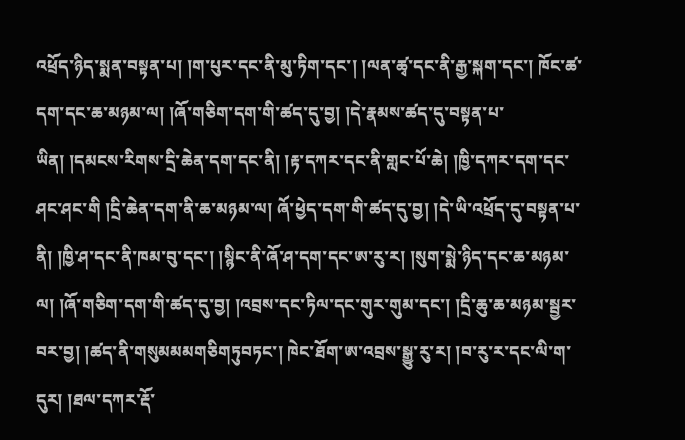འཕྲོད་ཉིད་སྨན་བསྟན་པ། །ག་པུར་དང་ནི་མུ་ཏིག་དང་། །ལན་ཚྭ་དང་ནི་རྒྱ་སྐག་དང་། ཁོང་ཚ་དག་དང་ཆ་མཉམ་ལ། །ཞོ་གཅིག་དག་གི་ཚད་དུ་བྱ། །དེ་རྣམས་ཚད་དུ་བསྟན་པ་ཡིན། །དམངས་རིགས་དྲི་ཆེན་དག་དང་ནི། །རྟ་དཀར་དང་ནི་གླང་པོ་ཆེ། །ཁྱི་དཀར་དག་དང་ཤང་ཤང་གི །དྲི་ཆེན་དག་ནི་ཆ་མཉམ་ལ། ཞོ་ཕྱེད་དག་གི་ཚད་དུ་བྱ། །དེ་ཡི་འཕྲོད་དུ་བསྟན་པ་ནི། །ཁྱི་ཤ་དང་ནི་ཁམ་བུ་དང་། །སྙིང་ནི་ཞོ་ཤ་དག་དང་ཨ་རུ་ར། །སུག་སྨེ་ཉིད་དང་ཆ་མཉམ་ལ། །ཞོ་གཅིག་དག་གི་ཚད་དུ་བྱ། །འབྲས་དང་ཏིལ་དང་གུར་གུམ་དང་། །དྲི་ཆུ་ཆ་མཉམ་སྦྱར་བར་བྱ། །ཚད་ནི་གསུམམམགཅིགཏུབཏང་། ཁེང་ཐོག་ཨ་འབྲས་སྒྱུ་རུ་ར། །བ་རུ་ར་དང་ལི་ག་དུར། །ཐལ་དཀར་རྡོ་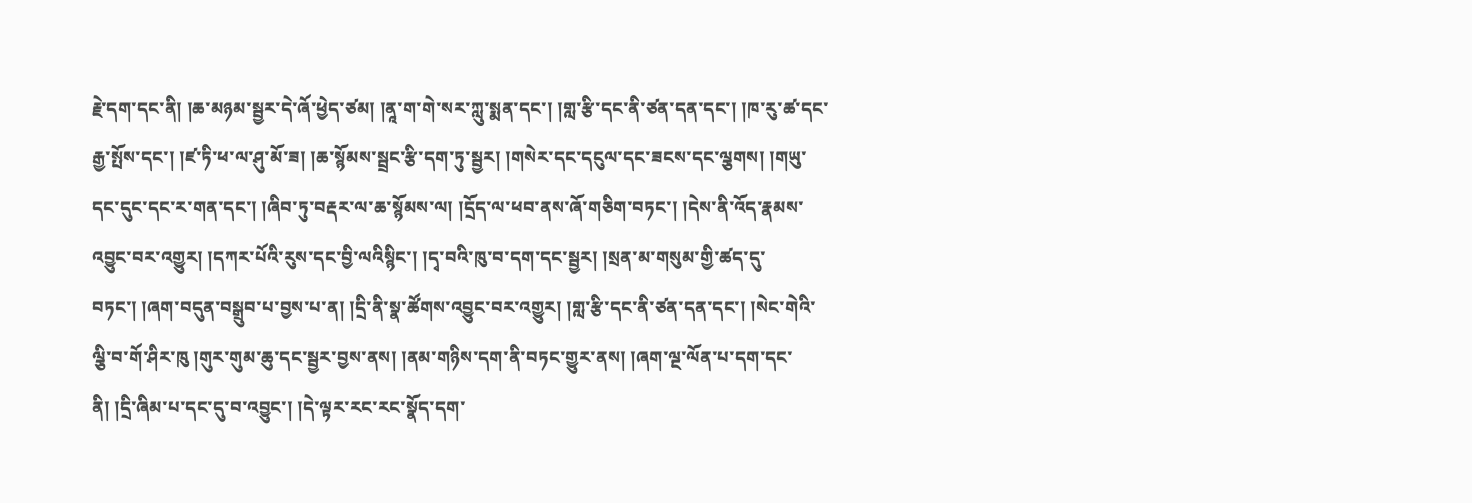རྗེ་དག་དང་ནི། །ཆ་མཉམ་སྦྱར་དེ་ཞོ་ཕྱེད་ཙམ། །ནཱ་ག་གེ་སར་ཀླུ་སྨན་དང་། །གླ་རྩི་དང་ནི་ཙན་དན་དང་། །ཁ་རུ་ཚ་དང་རྒྱ་སྤོས་དང་། །ཛ་ཏི་ཕ་ལ་ཤུ་མོ་ཟ། །ཆ་སྙོམས་སྦྲང་རྩི་དག་ཏུ་སྦྱར། །གསེར་དང་དངུལ་དང་ཟངས་དང་ལྕགས། །གཡུ་དང་དུང་དང་ར་གན་དང་། །ཞིབ་ཏུ་བརྡར་ལ་ཆ་སྙོམས་ལ། །དྲོད་ལ་ཕབ་ནས་ཞོ་གཅིག་བཏང་། །དེས་ནི་འོད་རྣམས་འབྱུང་བར་འགྱུར། །དཀར་པོའི་རུས་དང་བྱི་ལའིསྙིང་། །དྭ་བའི་ཁུ་བ་དག་དང་སྦྱར། །སྲན་མ་གསུམ་གྱི་ཚད་དུ་བཏང་། །ཞག་བདུན་བསྒྲུབ་པ་བྱས་པ་ན། །དྲི་ནི་སྣ་ཚོགས་འབྱུང་བར་འགྱུར། །གླ་རྩི་དང་ནི་ཙན་དན་དང་། །སེང་གེའི་ལྕི་བ་གོ་ཤིར་ཁུ །གུར་གུམ་ཆུ་དང་སྦྱར་བྱས་ནས། །ནམ་གཉིས་དག་ནི་བཏང་གྱུར་ནས། །ཞག་ལྔ་ལོན་པ་དག་དང་ནི། །དྲི་ཞིམ་པ་དང་དུ་བ་འབྱུང་། །དེ་ལྟར་རང་རང་སྣོད་དག་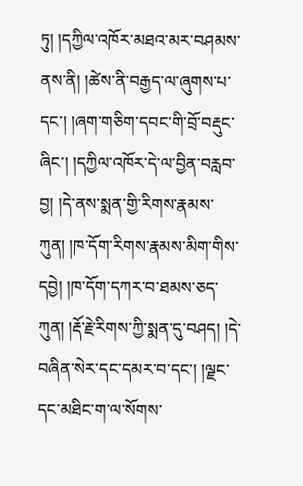ཏུ། །དཀྱིལ་འཁོར་མཐའ་མར་བཤམས་ནས་ནི། །ཚེས་ནི་བརྒྱད་ལ་ཞུགས་པ་དང་། །ཞག་གཅིག་དབང་གི་བྲོ་བརྡུང་ཞིང་། །དཀྱིལ་འཁོར་དེ་ལ་བྱིན་བརླབ་བྱ། །དེ་ནས་སྨན་གྱི་རིགས་རྣམས་ཀུན། །ཁ་དོག་རིགས་རྣམས་མིག་གིས་དབྱེ། །ཁ་དོག་དཀར་བ་ཐམས་ཅད་ཀུན། །རྡོ་རྗེ་རིགས་ཀྱི་སྨན་དུ་བཤད། །དེ་བཞིན་སེར་དང་དམར་བ་དང་། །ལྗང་དང་མཐིང་ག་ལ་སོགས་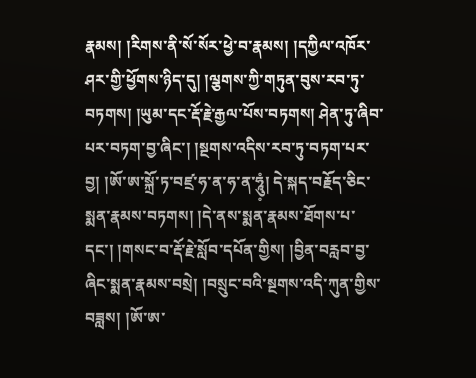རྣམས། །རིགས་ནི་སོ་སོར་ཕྱེ་བ་རྣམས། །དཀྱིལ་འཁོར་ཤར་གྱི་ཕྱོགས་ཉིད་དུ། །ལྕགས་ཀྱི་གཏུན་བུས་རབ་ཏུ་བཏགས། །ཡུམ་དང་རྡོ་རྗེ་རྒྱལ་པོས་བཏགས། ཤེན་ཏུ་ཞིབ་པར་བཏག་བྱ་ཞིང་། །སྔགས་འདིས་རབ་ཏུ་བཏག་པར་བྱ། །ཨོ་ཨ་སྐྲོ་ཏ་བཛྲ་ཧ་ན་ཧ་ན་ཧཱུཾ༷། དེ་སྐད་བརྗོད་ཅིང་སྨན་རྣམས་བཏགས། །དེ་ནས་སྨན་རྣམས་ཐོགས་པ་དང་། །གསང་བ་རྡོ་རྗེ་སློབ་དཔོན་གྱིས། །བྱིན་བརླབ་བྱ་ཞིང་སྨན་རྣམས་བསྲེ། །བསྲུང་བའི་སྔགས་འདི་ཀུན་གྱིས་བཟླས། །ཨོ་ཨ་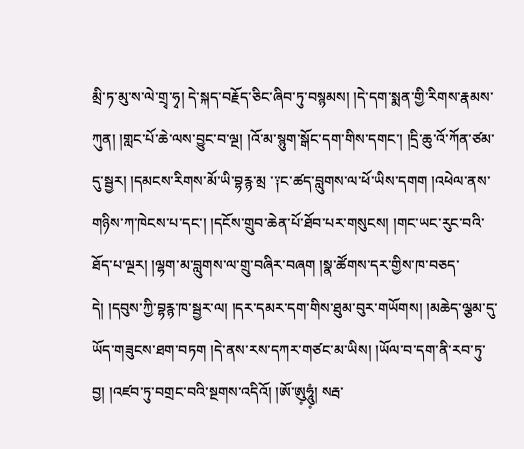མྲི་ཏ་མུ་ས་ལེ་གྲྭ་ཧྭ། དེ་སྐད་བརྗོད་ཅིང་ཞིབ་ཏུ་བསྙམས། །དེ་དག་སྨན་གྱི་རིགས་རྣམས་ཀུན། །གླང་པོ་ཆེ་ལས་བྱུང་བ་ལྔ། །འོ་མ་སྙུག་སྒོང་དག་གིས་དགང་། །དྲི་ཆུ་འོ་ཀོན་ཙམ་དུ་སྦྱར། །དམངས་རིགས་མོ་ཡི་བྷརྙ་མྲ ་༑ང་ཚད་བླུགས་ལ་ཕོ་ཡིས་དགག །འཕེལ་ནས་གཉིས་ཀ་ཁེངས་པ་དང་། །དངོས་གྲུབ་ཆེན་པོ་ཐོབ་པར་གསུངས། །གང་ཡང་རུང་བའི་ཐོད་པ་ལྔར། །ལྷག་མ་བླུགས་ལ་གྲུ་བཞིར་བཞག །སྣ་ཚོགས་དར་གྱིས་ཁ་བཅད་དེ། །དབུས་ཀྱི་བྷརྙ་ཁ་སྦྱར་ལ། །དར་དམར་དག་གིས་ཐུམ་བུར་གཡོགས། །མཆེད་ལྕམ་དུ་ཡོད་གཟུངས་ཐག་བཏག །དེ་ནས་རས་དཀར་གཙང་མ་ཡིས། །ཡོལ་བ་དག་ནི་རབ་ཏུ་བྱ། །འཛབ་ཏུ་བགྲང་བའི་སྔགས་འདིའོ། །ཨོ་ཨུ༷ཧཱུཾ༷། སརྦ་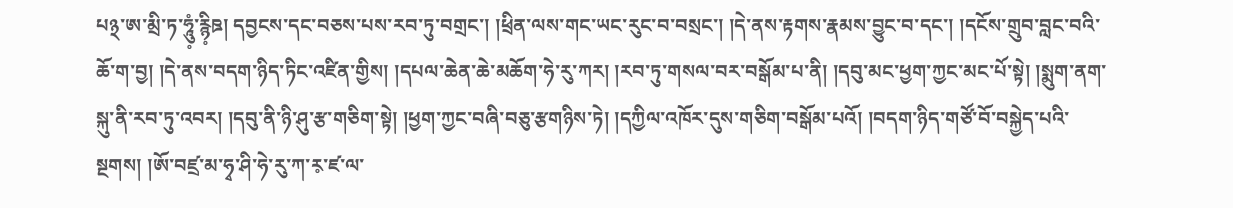པ྅་ཨ་མྲི་ཏ་ཧཱུཾ༷་རྙི༷ཋ། དབྱངས་དང་བཅས་པས་རབ་ཏུ་བགྲང་། །ཕྲིན་ལས་གང་ཡང་རུང་བ་བསྲང་། །དེ་ནས་རྟགས་རྣམས་བྱུང་བ་དང་། །དངོས་གྲུབ་བླང་བའི་ཆོ་ག་བྱ། །དེ་ནས་བདག་ཉིད་ཏིང་འཛིན་གྱིས། །དཔལ་ཆེན་ཆེ་མཆོག་ཧེ་རུ་ཀར། །རབ་ཏུ་གསལ་བར་བསྒོམ་པ་ནི། །དབུ་མང་ཕྱག་ཀྱང་མང་པོ་སྟེ། །སྨུག་ནག་སྐུ་ནི་རབ་ཏུ་འབར། །དབུ་ནི་ཉི་ཤུ་རྩ་གཅིག་སྟེ། །ཕྱག་ཀྱང་བཞི་བཅུ་རྩགཉིས་ཏེ། །དཀྱིལ་འཁོར་དུས་གཅིག་བསྒོམ་པའོ། །བདག་ཉིད་གཙོ་བོ་བསྐྱེད་པའི་སྔགས། །ཨོ་བཛྲ་མ་ཧྭ་ཤི་ཧེ་རུ་ཀ་ར༷་ཛ་ལ་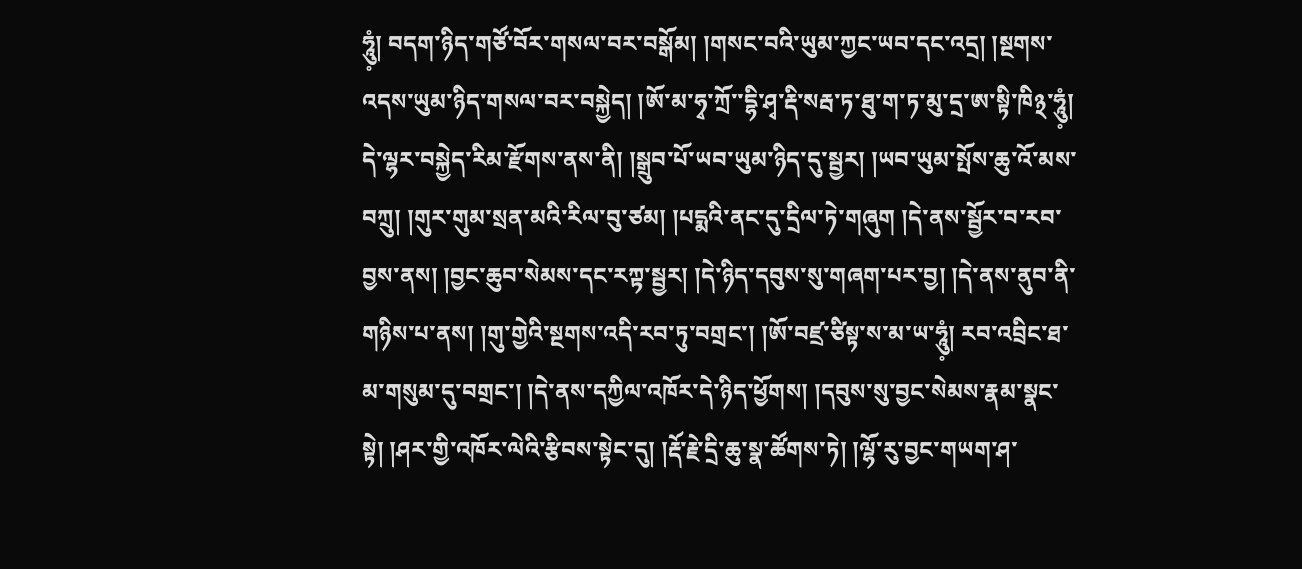ཧཱུཾ༷། བདག་ཉིད་གཙོ་བོར་གསལ་བར་བསྒོམ། །གསང་བའི་ཡུམ་ཀྱང་ཡབ་དང་འདྲ། །སྔགས་འདས་ཡུམ་ཉིད་གསལ་བར་བསྐྱེད། །ཨོ་མ་ཧྭ་ཀྲོ་་དྷི་ཤྭ་རྡི་སརྦ་ཏ་ཐུ་ག་ཏ་མུ་དྲ་ཨ་སྟི་ཁི྅་ཧཱུཾ༷། དེ་ལྷར་བསྐྱེད་རིམ་རྫོགས་ནས་ནི། །སྒྲུབ་པོ་ཡབ་ཡུམ་ཉིད་དུ་སྦྱར། །ཡབ་ཡུམ་སྤོས་ཆུ་འོ་མས་བཀྲུ། །གུར་གུམ་སྲན་མའི་རིལ་བུ་ཙམ། །པདྨའི་ནང་དུ་དྲིལ་ཏེ་གཞུག །དེ་ནས་སྦྱོར་བ་རབ་བྱས་ནས། །བྱང་ཆུབ་སེམས་དང་རཀྟ་སྦྱར། །དེ་ཉིད་དབུས་སུ་གཞག་པར་བྱ། །དེ་ནས་ནུབ་ནི་གཉིས་པ་ནས། །གུ་གྱེའི་སྔགས་འདི་རབ་ཏུ་བགྲང་། །ཨོ་བཛྲ་ཙིསྟ་ས་མ་ཡ་ཧཱུཾ༷། རབ་འབྲིང་ཐ་མ་གསུམ་དུ་བགྲང་། །དེ་ནས་དཀྱིལ་འཁོར་དེ་ཉིད་ཕྱོགས། །དབུས་སུ་བྱང་སེམས་རྣམ་སྣང་སྟེ། །ཤར་གྱི་འཁོར་ལེའི་རྩིབས་སྟེང་དུ། །རྡོ་རྗེ་དྲི་ཆུ་སྣ་ཚོགས་ཏེ། །ལྷོ་རུ་བྱང་གཡག་ཤ་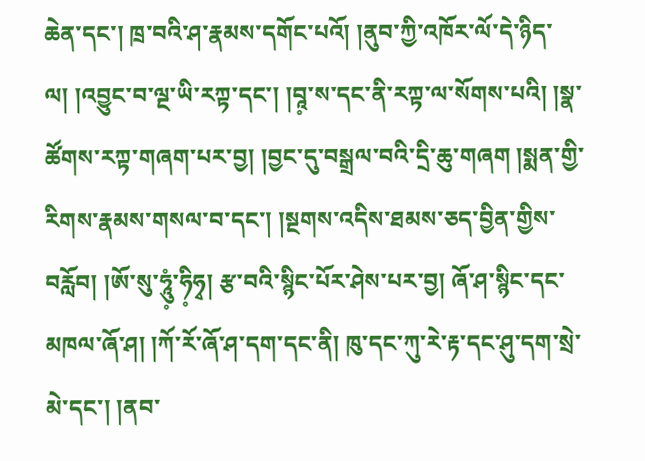ཆེན་དང་། ཁྲ་བའི་ཤ་རྣམས་དགོང་པའོ། །ནུབ་ཀྱི་འཁོར་ལོ་དེ་ཉིད་ལ། །འབྱུང་བ་ལྔ་ཡི་རཀྟ་དང་། །བཱ༷་ས་དང་ནི་རཀྟ་ལ་སོགས་པའི། །སྣ་ཚོགས་རཀྟ་གཞག་པར་བྱ། །བྱང་དུ་བསྒྲལ་བའི་དྲི་ཆུ་གཞག །སྨན་གྱི་རིགས་རྣམས་གསལ་བ་དང་། །སྔགས་འདིས་ཐམས་ཅད་བྱིན་གྱིས་བརློབ། །ཨོ་སུ་ཧཱུཾ༷་ཧི༷ཧྭ། རྩ་བའི་སྙིང་པོར་ཤེས་པར་བྱ། ཞོ་ཤ་སྙིང་དང་མཁལ་ཞོ་ཤ། །ཀོ་རོ་ཞོ་ཤ་དག་དང་ནི། ཁུ་དང་ཀུ་རེ་རྟ་དང་ཤུ་དག་སྲེ་མེ་དང་། །ནབ་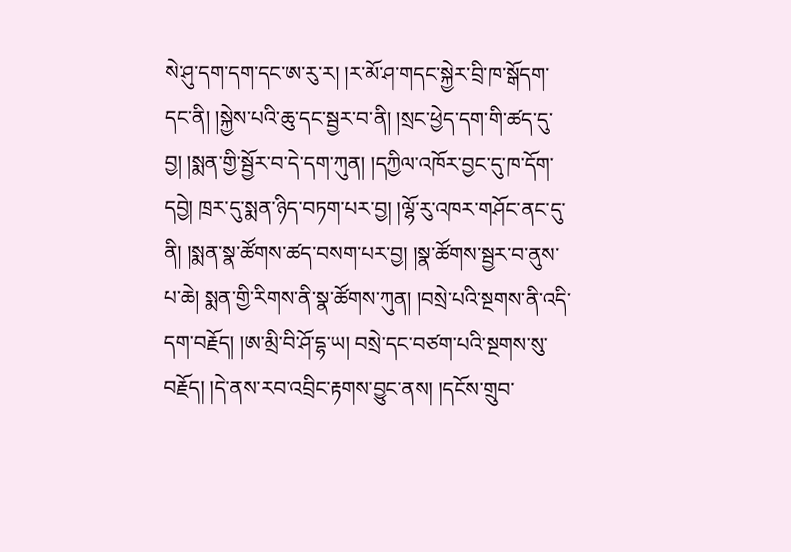སེ་ཤུ་དག་དག་དང་ཨ་རུ་ར། །ར་མོ་ཤ་གདང་སྐྱེར་བྲི་ཁ་སྒོདག་དང་ནི། །སྐྱེས་པའི་ཆུ་དང་སྦྱར་བ་ནི། །སྲང་ཕྱེད་དག་གི་ཚད་དུ་བྱ། །སྨན་གྱི་སྦྱོར་བ་དེ་དག་ཀུན། །དཀྱིལ་འཁོར་བྱང་དུ་ཁ་དོག་དབྱེ། ཁྲར་དུ་སྨན་ཉིད་བཏག་པར་བྱ། །ལྷོ་རུ་འཁར་གཤོང་ནང་དུ་ནི། །སྨན་སྣ་ཚོགས་ཚད་བསག་པར་བྱ། །སྣ་ཚོགས་སྦྱར་བ་ནུས་པ་ཆེ། སྨན་གྱི་རིགས་ནི་སྣ་ཚོགས་ཀུན། །བསྲེ་པའི་སྔགས་ནི་འདི་དག་བརྗོད། །ཨ་མྲི་བི་ཤོ་དྷ་ཡ། བསྲེ་དང་བཙག་པའི་སྔགས་སུ་བརྗོད། །དེ་ནས་རབ་འབྲིང་རྟགས་བྱུང་ནས། །དངོས་གྲུབ་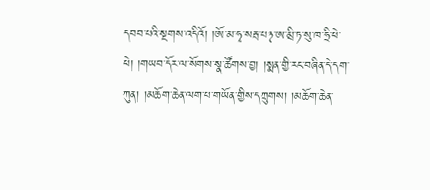དབབ་པའི་སྔགས་འདིའོ། །ཨོ་མ་ཧྭ་སརྦ་པ྅་ཨ་མྲི་ཏ་སུ་ཁ་ཧྲི་ཕེ་ཕེ། །གཡབ་དོར་ལ་སོགས་སྣ་ཚོགས་བྱ། །སྨན་གྱི་རང་བཞིན་དེ་དག་ཀུན། །མཆོག་ཆེན་ལག་པ་གཡོན་གྱིས་དཀྲུགས། །མཆོག་ཆེན་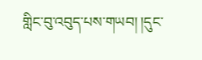གླིང་བུ་འབུད་པས་གཡབ། །དུང་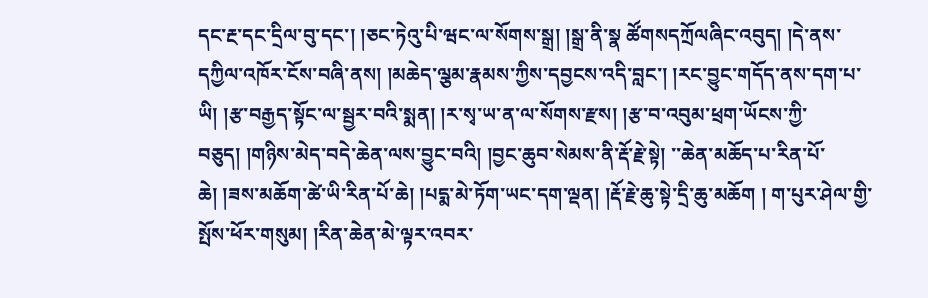དང་རྔ་དང་དྲིལ་བུ་དང་། །ཅང་ཏེའུ་པི་ཝང་ལ་སོགས་སྒྲ། །སྒྲ་ནི་སྣ ཚོགསདཀྲོལཞིང་འབུད། །དེ་ནས་དཀྱིལ་འཁོར་ངོས་བཞི་ནས། །མཆེད་ལྕམ་རྣམས་ཀྱིས་དབྱངས་འདི་བླང་། །རང་བྱུང་གདོད་ནས་དག་པ་ཡི། །རྩ་བརྒྱད་སྟོང་ལ་སྦྱར་བའི་སྨན། །ར་སྭ་ཡ་ན་ལ་སོགས་རྫས། །རྩ་བ་འབུམ་ཕྲག་ཡོངས་ཀྱི་བཅུད། །གཉིས་མེད་བདེ་ཆེན་ལས་བྱུང་བའི། །བྱང་ཆུབ་སེམས་ནི་རྡོ་རྗེ་སྟེ། ་་ཆེན་མཆོད་པ་རིན་པོ་ཆེ། །ཟས་མཆོག་ཚེ་ཡི་རིན་པོ་ཆེ། །པདྨ་མེ་ཏོག་ཡང་དག་ལྡན། །རྡོ་རྗེ་ཆུ་སྟེ་དྲི་ཆུ་མཆོག ། ག་པུར་ཤེལ་གྱི་སྤོས་ཕོར་གསུམ། །རིན་ཆེན་མེ་ལྟར་འབར་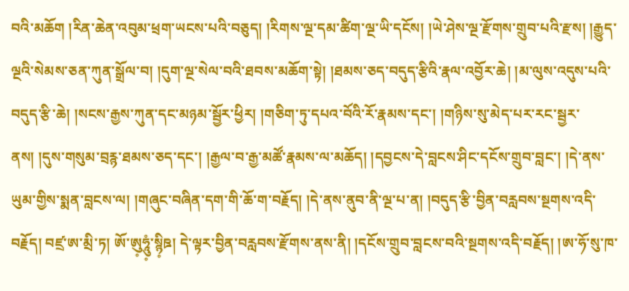བའི་མཆོག །རིན་ཆེན་འབུམ་ཕྲག་ཡངས་པའི་བཅུད། །རིགས་ལྔ་དམ་ཚིག་ལྔ་ཡི་དངོས། །ཡེ་ཤེས་ལྔ་རྫོགས་གྲུབ་པའི་རྫས། །རྒྱུད་ལྔའི་སེམས་ཅན་ཀུན་སྒྲོལ་བ། །དུག་ལྔ་སེལ་བའི་ཐབས་མཆོག་སྟེ། །ཐམས་ཅད་བདུད་རྩིའི་རྣལ་འབྱོར་ཆེ། །མ་ལུས་འདུས་པའི་བདུད་རྩི་ཆེ། །སངས་རྒྱས་ཀུན་དང་མཉམ་སྦྱོར་ཕྱིར། །གཅིག་ཏུ་དཔའ་བོའི་རོ་རྣམས་དང་། །གཉིས་སུ་མེད་པར་རང་སྦྱར་ནས། །དུས་གསུམ་བྲརྙ་ཐམས་ཅད་དང་། །རྒྱལ་བ་རྒྱ་མཚོ་རྣམས་ལ་མཆོད། །དབྱངས་དེ་བླངས་ཤིང་དངོས་གྲུབ་བླང་། །དེ་ནས་ཡུམ་གྱིས་སྨན་བླངས་ལ། །གཞུང་བཞིན་དག་གི་ཆོ་ག་བརྗོད། །དེ་ནས་ནུབ་ནི་ལྔ་པ་ན། །བདུད་རྩི་བྱིན་བརླབས་སྔགས་འདི་བརྗོད། བཛྲ་ཨ་མྲི་ཏ། ཨོ་ཨུ༷ཧཱུཾ༷་སྙི༷ཋ། དེ་ལྟར་བྱིན་བརླབས་རྫོགས་ནས་ནི། །དངོས་གྲུབ་བླངས་བའི་སྔགས་འདི་བརྗོད། །ཨ་ཧོ་སུ་ཁ་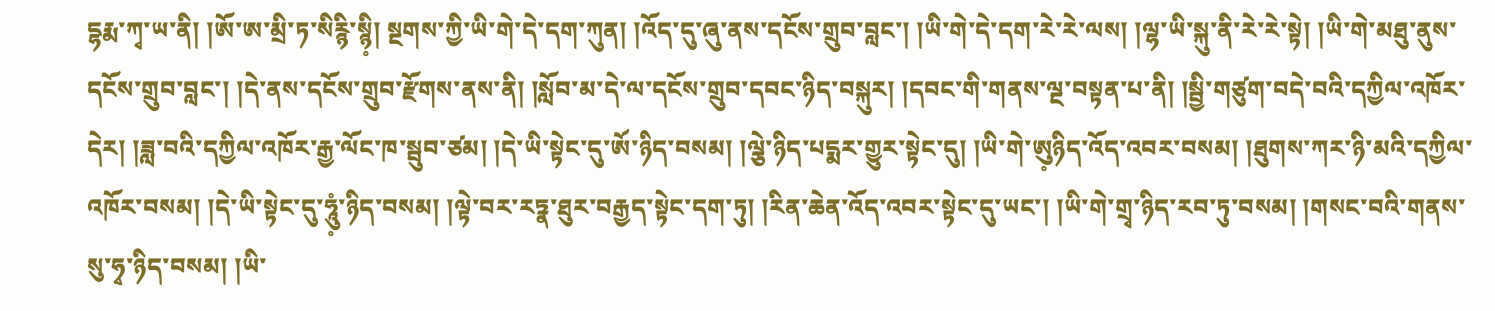དྷརྨ་ཀྭ་ཡ་ནི། །ཨོ་ཨ་མྲི་ཏ་སིརྙི་སྙི༷། སྔགས་ཀྱི་ཡི་གེ་དེ་དག་ཀུན། །འོད་དུ་ཞུ་ནས་དངོས་གྲུབ་བླང་། །ཡི་གེ་དེ་དག་རེ་རེ་ལས། །ལྷ་ཡི་སྐུ་ནི་རེ་རེ་སྟེ། །ཡི་གེ་མཐུ་ནུས་དངོས་གྲུབ་བླང་། །དེ་ནས་དངོས་གྲུབ་རྫོགས་ནས་ནི། །སློབ་མ་དེ་ལ་དངོས་གྲུབ་དབང་ཉིད་བསྐུར། །དབང་གི་གནས་ལྔ་བསྟན་པ་ནི། །སྦྱི་གཙུག་བདེ་བའི་དཀྱིལ་འཁོར་དེར། །ཟླ་བའི་དཀྱིལ་འཁོར་རྒྱ་ལོང་ཁ་སྦུབ་ཙམ། །དེ་ཡི་སྟེང་དུ་ཨོ་ཉིད་བསམ། །ལྕེ་ཉིད་པདྨར་གྱུར་སྟེང་དུ། །ཡི་གེ་ཨུ༷ཉིད་འོད་འབར་བསམ། །ཐུགས་ཀར་ཉི་མའི་དཀྱིལ་འཁོར་བསམ། །དེ་ཡི་སྟེང་དུ་ཧཱུཾ༷་ཉིད་བསམ། །ལྟེ་བར་རཏྣ་ཐུར་བརྒྱད་སྟེང་དག་ཏུ། །རིན་ཆེན་འོད་འབར་སྟེང་དུ་ཡང་། །ཡི་གེ་གྲྭ་ཉིད་རབ་ཏུ་བསམ། །གསང་བའི་གནས་སུ་ཧྭ་ཉིད་བསམ། །ཡི་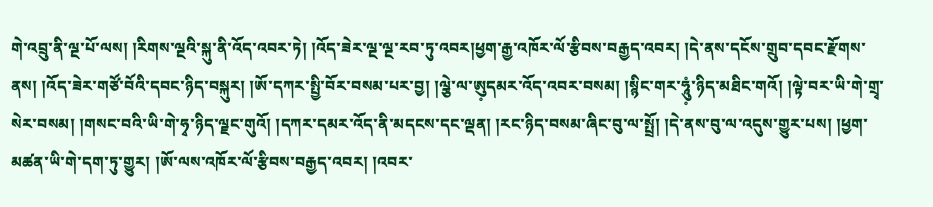གེ་འབྲུ་ནི་ལྔ་པོ་ལས། །རིགས་ལྔའི་སྐུ་ནི་འོད་འབར་ཏེ། །འོད་ཟེར་ལྔ་ལྔ་རབ་ཏུ་འབར།ཕྱག་རྒྱ་འཁོར་ལོ་རྩིབས་བརྒྱད་འབར། །དེ་ནས་དངོས་གྲུབ་དབང་རྫོགས་ནས། །འོད་ཟེར་གཙོ་བོའི་དབང་ཉིད་བསྐུར། །ཨོ་དཀར་སྤྱི་བོར་བསམ་པར་བྱ། །ལྕེ་ལ་ཨུ༷དམར་འོད་འབར་བསམ། །སྙིང་གར་ཧཱུཾ༷་ཉིད་མཐིང་གའོ། །ལྟེ་བར་ཡི་གེ་གྲྭ་སེར་བསམ། །གསང་བའི་ཡི་གེ་ཧྭ་ཉིད་ལྗང་གུའོ། །དཀར་དམར་འོད་ནི་མདངས་དང་ལྡན། །རང་ཉིད་བསམ་ཞིང་བུ་ལ་སྤྲོ། །དེ་ནས་བུ་ལ་འདུས་གྱུར་པས། །ཕྱག་མཚན་ཡི་གེ་དག་ཏུ་གྱུར། །ཨོ་ལས་འཁོར་ལོ་རྩིབས་བརྒྱད་འབར། །འབར་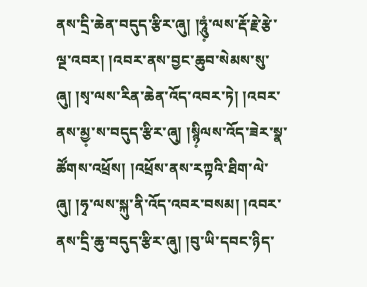ནས་དྲི་ཆེན་བདུད་རྩིར་ཞུ། །ཧཱུཾ༷་ལས་རྡོ་རྗེ་རྩེ་ལྔ་འབར། །འབར་ནས་བྱང་ཆུབ་སེམས་སུ་ཞུ། །སྭ་ལས་རིན་ཆེན་འོད་འབར་ཏེ། །འབར་ནས་མྱ༷་ས་བདུད་རྩིར་ཞུ། །སྙི༷ལས་འོད་ཟེར་སྣ་ཚོགས་འཕྲོས། །འཕྲོས་ནས་རཀྟའི་ཐིག་ལེ་ཞུ། །ཧྭ་ལས་སྐུ་ནི་འོད་འབར་བསམ། །འབར་ནས་དྲི་ཆུ་བདུད་རྩིར་ཞུ། །བུ་ཡི་དབང་ཉིད་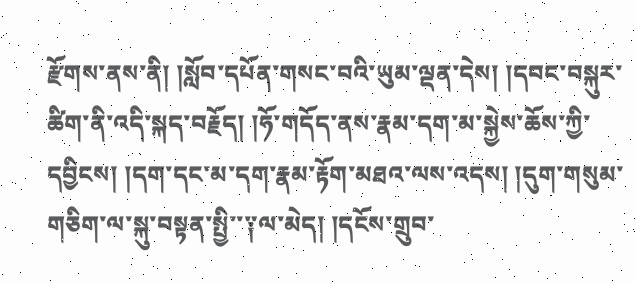རྫོགས་ནས་ནི། །སློབ་དཔོན་གསང་བའི་ཡུམ་ལྡན་དེས། །དབང་བསྐུར་ཚིག་ནི་འདི་སྐད་བརྗོད། །ཧོ་གདོད་ནས་རྣམ་དག་མ་སྐྱེས་ཆོས་ཀྱི་དབྱིངས། །དག་དང་མ་དག་རྣམ་རྟོག་མཐའ་ལས་འདས། །དུག་གསུམ་གཅིག་ལ་སྐུ་བསྟན་སྤྱི་་༑ལ་མེད། །དངོས་གྲུབ་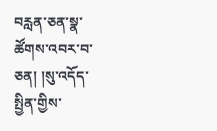བརླན་ཅན་སྣ་ཚོགས་འབར་བ་ཅན། །སུ་འདོད་སྤྱིན་གྱིས་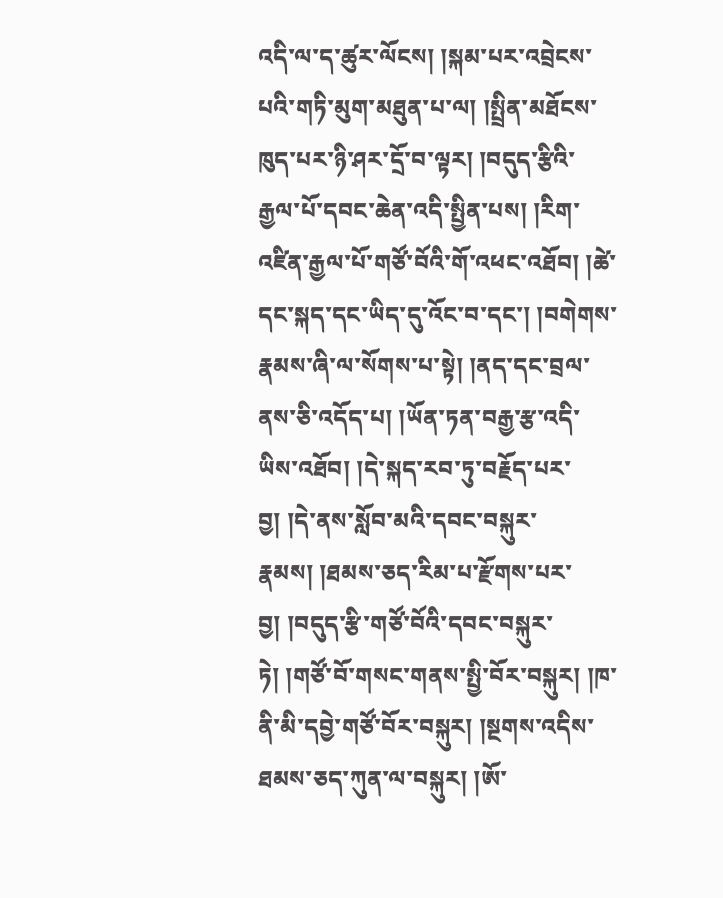འདི་ལ་ད་ཚུར་ལོངས། །སྐམ་པར་འབྲེངས་པའི་གཏི་མུག་མཐུན་པ་ལ། །སྤྲིན་མཐོངས་ཁུད་པར་ཉི་ཤར་དྲོ་བ་ལྟར། །བདུད་རྩིའི་རྒྱལ་པོ་དབང་ཆེན་འདི་སྤྱིན་པས། །རིག་འཛིན་རྒྱལ་པོ་གཙོ་བོའི་གོ་འཕང་འཐོབ། །ཚེ་དང་སྐད་དང་ཡིད་དུ་འོང་བ་དང་། །བགེགས་རྣམས་ཞི་ལ་སོགས་པ་སྟེ། །ནད་དང་བྲལ་ནས་ཅི་འདོད་པ། །ཡོན་ཏན་བརྒྱ་རྩ་འདི་ཡིས་འཐོབ། །དེ་སྐད་རབ་ཏུ་བརྗོད་པར་བྱ། །དེ་ནས་སློབ་མའི་དབང་བསྐུར་རྣམས། །ཐམས་ཅད་རིམ་པ་རྫོགས་པར་བྱ། །བདུད་རྩི་གཙོ་བོའི་དབང་བསྐུར་ཏེ། །གཙོ་བོ་གསང་གནས་སྤྱི་བོར་བསྐུར། །ཁ་ནི་མི་དབྱེ་གཙོ་བོར་བསྐུར། །སྔགས་འདིས་ཐམས་ཅད་ཀུན་ལ་བསྐུར། །ཨོ་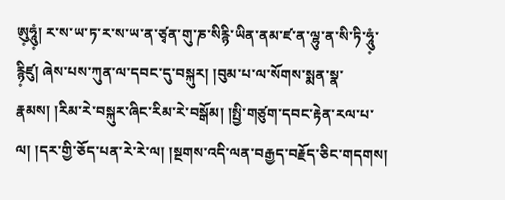ཨུ༷ཧཱུཾ༷། ར་ས་ཡ་ཏ་ར་ས་ཡ་ན་ཙྭན་གུ་ཎ་སིརྙི་ཡིན་ནམ་ཛ་ན་ལྷུ་ན་སི་ཏི་ཧཱུཾ༷་རྙི༷ཛུ། ཞེས་པས་ཀུན་ལ་དབང་དུ་བསྐུར། །བུམ་པ་ལ་སོགས་སྨན་སྣ་རྣམས། །རིམ་རེ་བསྐུར་ཞིང་རིམ་རེ་བསྒོམ། །སྤྱི་གཙུག་དབང་རྟེན་རལ་པ་ལ། །དར་གྱི་ཅོད་པན་རེ་རེ་ལ། །སྔགས་འདི་ལན་བརྒྱད་བརྗོད་ཅིང་གདགས།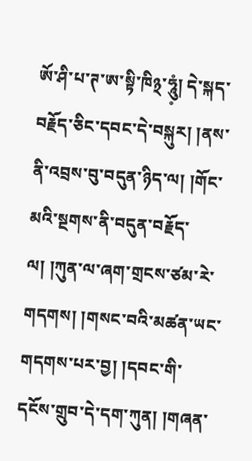ཨོ་ཤི་པ་ཊ་ཨ་སྟི་ཁི྅་ཧཱུཾ༷། དེ་སྐད་བརྗོད་ཅིང་དབང་དེ་བསྐུར། །ནས་ནི་འབྲས་བུ་བདུན་ཉིད་ལ། །གོང་མའི་སྔགས་ནི་བདུན་བརྗོད་ལ། །ཀུན་ལ་ཞག་གྲངས་ཙམ་རེ་གདགས། །གསང་བའི་མཚན་ཡང་གདགས་པར་བྱ། །དབང་གི་དངོས་གྲུབ་དེ་དག་ཀུན། །གཞན་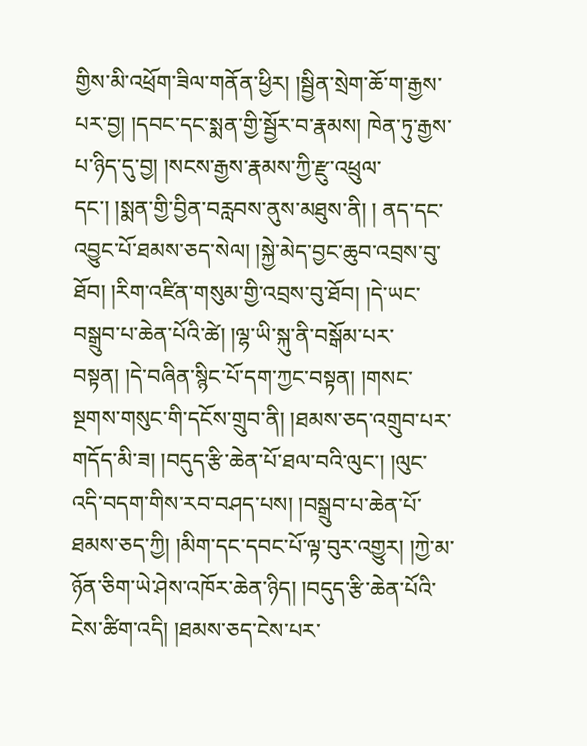གྱིས་མི་འཕྲོག་ཟིལ་གནོན་ཕྱིར། །སྦྱིན་སྲེག་ཆོ་ག་རྒྱས་པར་བྱ། །དབང་དང་སྨན་གྱི་སྦྱོར་བ་རྣམས། ཁེན་ཏུ་རྒྱས་པ་ཉིད་དུ་བྱ། །སངས་རྒྱས་རྣམས་ཀྱི་རྫུ་འཕྲུལ་དང་། །སྨན་གྱི་བྱིན་བརླབས་ནུས་མཐུས་ནི། ། ནད་དང་འབྱུང་པོ་ཐམས་ཅད་སེལ། །སྐྱེ་མེད་བྱང་ཆུབ་འབྲས་བུ་ཐོབ། །རིག་འཛིན་གསུམ་གྱི་འབྲས་བུ་ཐོབ། །དེ་ཡང་བསྒྲུབ་པ་ཆེན་པོའི་ཚེ། །ལྷ་ཡི་སྐུ་ནི་བསྒོམ་པར་བསྟན། །དེ་བཞིན་སྙིང་པོ་དག་ཀྱང་བསྟན། །གསང་སྔགས་གསུང་གི་དངོས་གྲུབ་ནི། །ཐམས་ཅད་འགྲུབ་པར་གདོད་མི་ཟ། །བདུད་རྩི་ཆེན་པོ་ཐལ་བའི་ལུང་། །ལུང་འདི་བདག་གིས་རབ་བཤད་པས། །བསྒྲུབ་པ་ཆེན་པོ་ཐམས་ཅད་ཀྱི། །མིག་དང་དབང་པོ་ལྟ་བུར་འགྱུར། །ཀྱེ་མ་ཉོན་ཅིག་ཡེ་ཤེས་འཁོར་ཆེན་ཉིད། །བདུད་རྩི་ཆེན་པོའི་ངེས་ཚིག་འདི། །ཐམས་ཅད་ངེས་པར་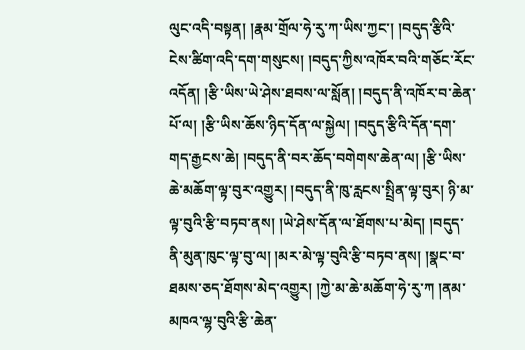ལུང་འདི་བསྟན། །རྣམ་གྲོལ་ཧེ་རུ་ཀ་ཡིས་ཀྱང་། །བདུད་རྩིའི་ངེས་ཚིག་འདི་དག་གསུངས། །བདུད་ཀྱིས་འཁོར་བའི་གཅོང་རོང་འདོན། །རྩི་ཡིས་ཡེ་ཤེས་ཐབས་ལ་སློན། །བདུད་ནི་འཁོར་བ་ཆེན་པོ་ལ། །རྩི་ཡིས་ཆོས་ཉིད་དོན་ལ་སྐྱེལ། །བདུད་རྩིའི་དོན་དག་གད་རྒྱངས་ཆེ། །བདུད་ནི་བར་ཆོད་བགེགས་ཆེན་ལ། །རྩི་ཡིས་ཆེ་མཆོག་ལྟ་བུར་འགྱུར། །བདུད་ནི་ཁུ་རླངས་སྤྲིན་ལྟ་བུར། ཉི་མ་ལྟ་བུའི་རྩི་བཏབ་ནས། །ཡེ་ཤེས་དོན་ལ་ཐོགས་པ་མེད། །བདུད་ནི་མུན་ཁུང་ལྟ་བུ་ལ། །མར་མེ་ལྟ་བུའི་རྩི་བཏབ་ནས། །སྣང་བ་ཐམས་ཅད་ཐོགས་མེད་འགྱུར། །ཀྱེ་མ་ཆེ་མཆོག་ཧེ་རུ་ཀ །ནམ་མཁའ་ལྷ་བུའི་རྩི་ཆེན་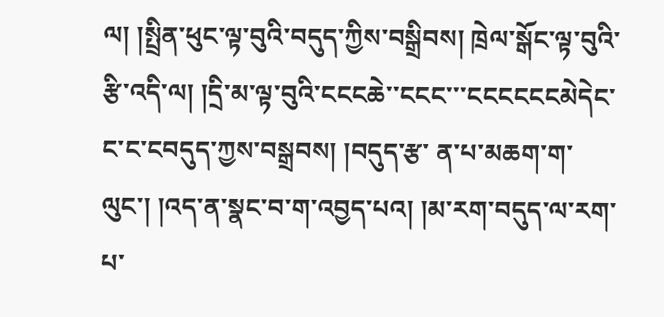ལ། །སྤྲིན་ཕུང་ལྟ་བུའི་བདུད་ཀྱིས་བསྒྲིབས། ཁྲེལ་སྒོང་ལྟ་བུའི་རྩི་འདི་ལ། །དྲི་མ་ལྟ་བུའི་ངངངཆེ་་ངངང་་་ངངངངངངམེདེང་ང་ང་ངབདུད་ཀྱས་བསྒྲབས། །བདུད་རྩ་ ན་པ་མཆག་ག་ལུང་། །འད་ན་སྣང་བ་ག་འབྱད་པའ། །མ་རག་བདུད་ལ་རག་པ་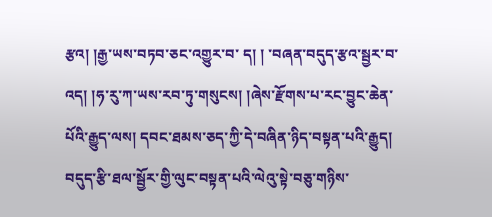རྩའ། །རྒྱ་ཡས་བཏབ་ཅང་འགྱུར་བ་ ད། ། ་བཞན་བདུད་རྩའ་སྦྱར་བ་འད། །ཧ་རུ་ཀ་ཡས་རབ་ཏུ་གསུངས། །ཞེས་རྫོགས་པ་རང་བྱུང་ཆེན་པོའི་རྒྱུད་ལས། དབང་ཐམས་ཅད་ཀྱི་དེ་བཞིན་ཉིད་བསྟན་པའི་རྒྱུད། བདུད་རྩི་ཐལ་སྦྱོར་གྱི་ལུང་བསྟན་པའི་ལེའུ་སྟེ་བཅུ་གཉིས་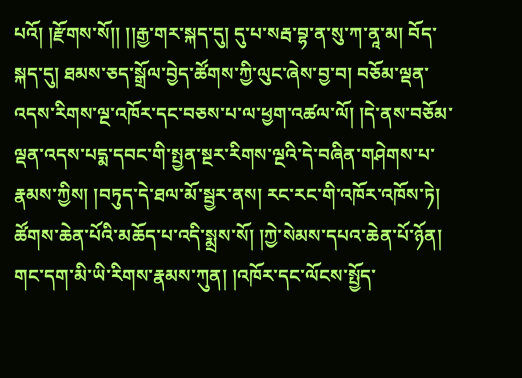པའོ། །རྫོགས་སོ།། །།རྒྱ་གར་སྐད་དུ། དུ་པ་སརྦ་བྷ་ན་སུ་ཀ་ནཱ་མ། བོད་སྐད་དུ། ཐམས་ཅད་སྒྲོལ་བྱེད་ཚོགས་ཀྱི་ལུང་ཞེས་བྱ་བ། བཅོམ་ལྡན་འདས་རིགས་ལྔ་འཁོར་དང་བཅས་པ་ལ་ཕྱག་འཚལ་ལོ། །དེ་ནས་བཅོམ་ལྡན་འདས་པདྨ་དབང་གི་སྤྱན་སྔར་རིགས་ལྔའི་དེ་བཞིན་གཤེགས་པ་རྣམས་ཀྱིས། །བཏུད་དེ་ཐལ་མོ་སྦྱར་ནས། རང་རང་གི་འཁོར་འཁོས་ཏེ། ཚོགས་ཆེན་པོའི་མཆོད་པ་འདི་སྨྲས་སོ། །ཀྱེ་སེམས་དཔའ་ཆེན་པོ་ཉོན། གང་དག་མི་ཡི་རིགས་རྣམས་ཀུན། །འཁོར་དང་ལོངས་སྤྱོད་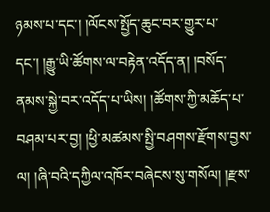ཉམས་པ་དང་། །ལོངས་སྤྱོད་ཆུང་བར་གྱུར་པ་དང་། །རྒྱུ་ཡི་ཚོགས་ལ་བརྟེན་འདོད་ན། །བསོད་ནམས་སྐྱེ་བར་འདོད་པ་ཡིས། །ཚོགས་ཀྱི་མཆོད་པ་བཤམ་པར་བྱ། །ཕྱི་མཚམས་སྤྱི་བཤགས་རྫོགས་བྱས་ལ། །ཞི་བའི་དཀྱིལ་འཁོར་བཞེངས་སུ་གསོལ། །རྫས་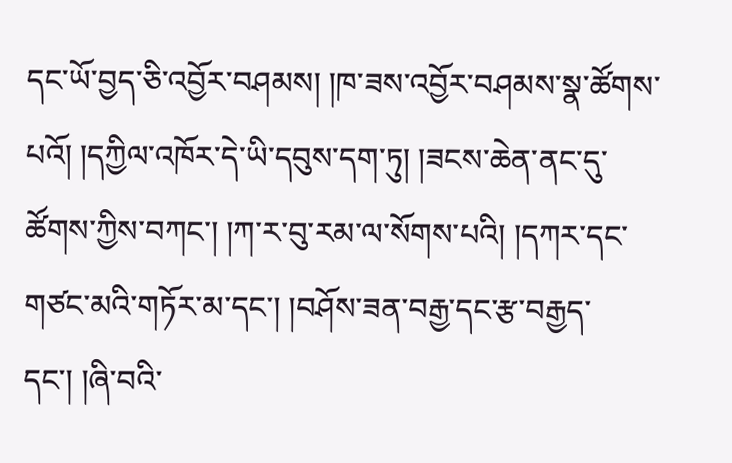དང་ཡོ་བྱད་ཅི་འབྱོར་བཤམས། །ཁ་ཟས་འབྱོར་བཤམས་སྣ་ཚོགས་པའོ། །དཀྱིལ་འཁོར་དེ་ཡི་དབུས་དག་ཏུ། །ཟངས་ཆེན་ནང་དུ་ཚོགས་ཀྱིས་བཀང་། །ཀ་ར་བུ་རམ་ལ་སོགས་པའི། །དཀར་དང་གཙང་མའི་གཏོར་མ་དང་། །བཤོས་ཟན་བརྒྱ་དང་རྩ་བརྒྱད་དང་། །ཞི་བའི་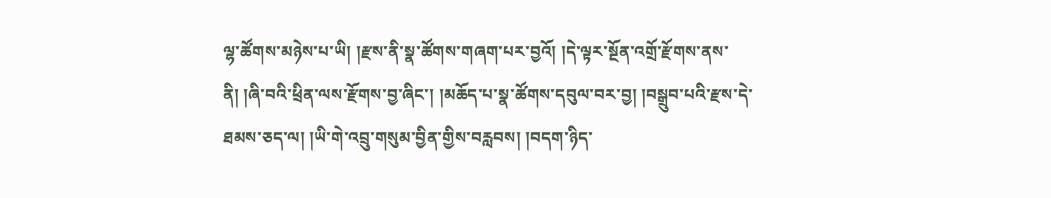ལྷ་ཚོགས་མཉེས་པ་ཡི། །རྫས་ནི་སྣ་ཚོགས་གཞག་པར་བྱའོ། །དེ་ལྟར་སྔོན་འགྲོ་རྫོགས་ནས་ནི། །ཞི་བའི་ཕྲིན་ལས་རྫོགས་བྱ་ཞིང་། །མཆོད་པ་སྣ་ཚོགས་དབུལ་བར་བྱ། །བསྒྲུབ་པའི་རྫས་དེ་ཐམས་ཅད་ལ། །ཡི་གེ་འབྲུ་གསུམ་བྱིན་གྱིས་བརླབས། །བདག་ཉིད་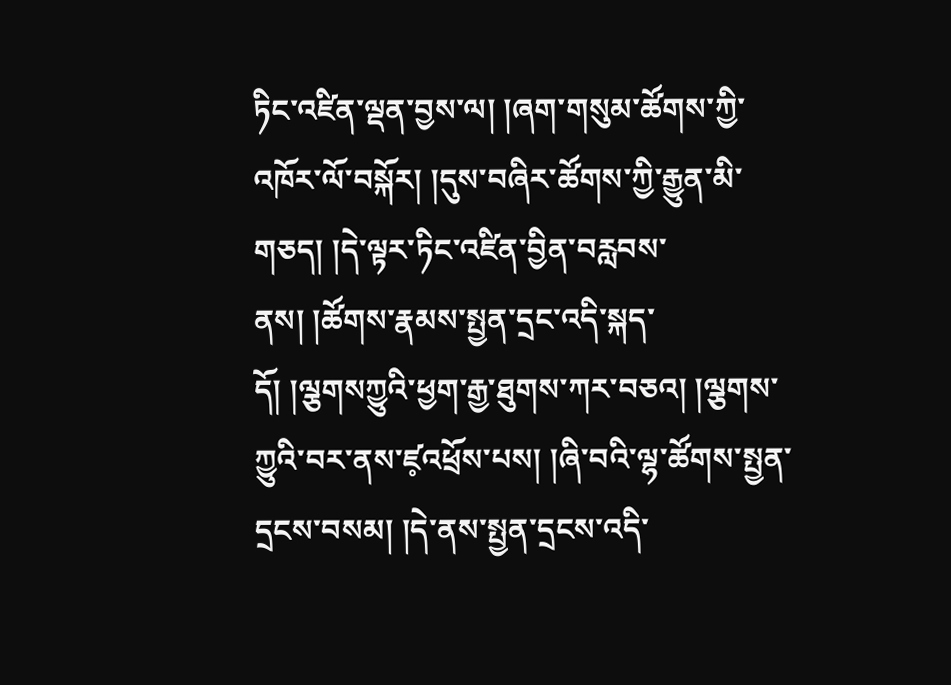ཏིང་འཛིན་ལྡན་བྱས་ལ། །ཞག་གསུམ་ཚོགས་ཀྱི་འཁོར་ལོ་བསྐོར། །དུས་བཞིར་ཚོགས་ཀྱི་རྒྱུན་མི་གཅད། །དེ་ལྟར་ཏིང་འཛིན་བྱིན་བརླབས་ནས། །ཚོགས་རྣམས་སྤྱན་དྲང་འདི་སྐད་དོ། །ལྕགསཀྱུའི་ཕྱག་རྒྱ་ཐུགས་ཀར་བཅའ། །ལྕགས་ཀྱུའི་བར་ནས་ཛ༷འཕྲོས་པས། །ཞི་བའི་ལྷ་ཚོགས་སྤྱན་དྲངས་བསམ། །དེ་ནས་སྤྱན་དྲངས་འདི་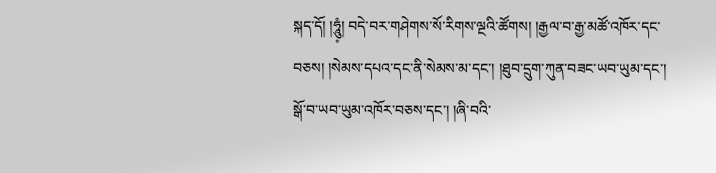སྐད་དོ། །ཧཱུཾ༷། བདེ་བར་གཤེགས་སོ་རིགས་ལྔའི་ཚོགས། །རྒྱལ་བ་རྒྱ་མཚོ་འཁོར་དང་བཅས། །སེམས་དཔའ་དང་ནི་སེམས་མ་དང་། །ཐུབ་དྲུག་ཀུན་བཟང་ཡབ་ཡུམ་དང་། སྒོ་བ་ཡབ་ཡུམ་འཁོར་བཅས་དང་། །ཞི་བའི་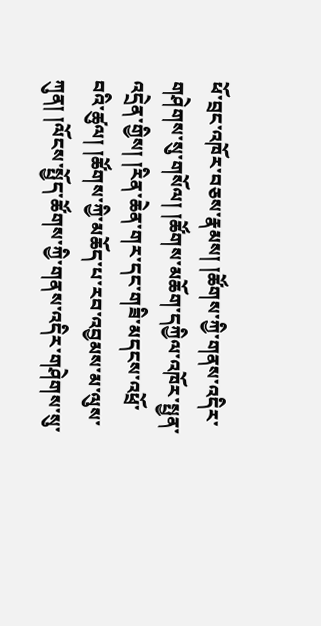ཕོ་བྲང་འཁོར་བཅས་རྣམས། །ཚོགས་ཀྱི་གནས་འདིར་གཤེགས་སུ་གསོལ། །ཚོགས་མཆོག་དཀྱིལ་འཁོར་སྤྱན་འདྲེན་གྱིས། །རིན་ཆེན་གར་དང་གཟི་མདངས་འཕྲོ་བའི་ཚུལ། །ཚོགས་ཀྱི་མཆོད་པ་རབ་འབྱམས་མ་ལུས་ཀུན། །ལོངས་སྤྱོད་ཚོགས་ཀྱི་གནས་འདིར་གཤེགས་སུ་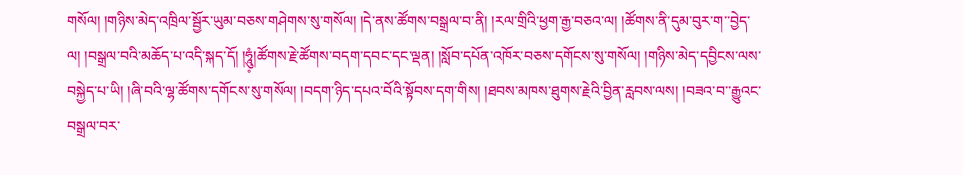གསོལ། །གཉིས་མེད་འཁྲིལ་སྦྱོར་ཡུམ་བཅས་གཤེགས་སུ་གསོལ། །དེ་ནས་ཚོགས་བསྒྲལ་བ་ནི། །རལ་གྲིའི་ཕྱག་རྒྱ་བཅའ་ལ། །ཚོགས་ནི་དུམ་བུར་ག་་བྱེད་ལ། །བསྒྲལ་བའི་མཆོད་པ་འདི་སྐད་དོ། །ཧཱུཾ༷།ཚོགས་རྗེ་ཚོགས་བདག་དབང་དང་ལྡན། །སློབ་དཔོན་འཁོར་བཅས་དགོངས་སུ་གསོལ། །གཉིས་མེད་དབྱིངས་ལས་བསྐྱེད་པ་ཡི། །ཞི་བའི་ལྷ་ཚོགས་དགོངས་སུ་གསོལ། །བདག་ཉིད་དཔའ་བོའི་སྟོབས་དག་གིས། །ཐབས་མཁས་ཐུགས་རྗེའི་བྱིན་རླབས་ལས། །བཟའ་བ་་རྒྱུའང་བསྒྲལ་བར་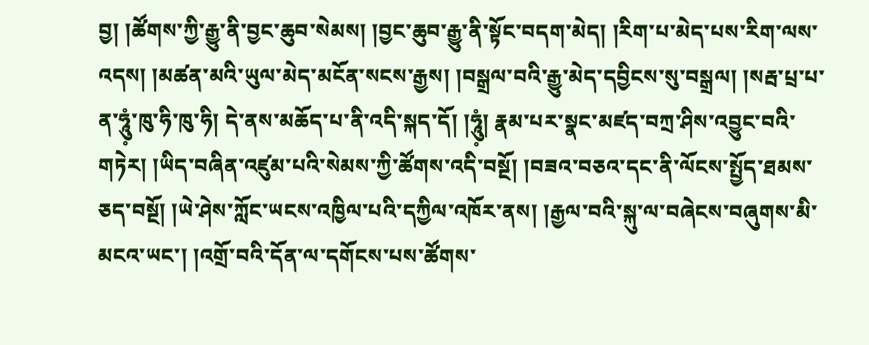བྱ། །ཚོགས་ཀྱི་རྒྱུ་ནི་བྱང་ཆུབ་སེམས། །བྱང་ཆུབ་རྒྱུ་ནི་སྟོང་བདག་མེད། །རིག་པ་མེད་པས་རིག་ལས་འདས། །མཚན་མའི་ཡུལ་མེད་མངོན་སངས་རྒྱས། །བསྒྲལ་བའི་རྒྱུ་མེད་དབྱིངས་སུ་བསྒྲལ། །སརྦ་པྲ་པ་ན་ཧཱུཾ༷་ཁུ་ཧི་ཁུ་ཧི། དེ་ནས་མཆོད་པ་ནི་འདི་སྐད་དོ། །ཧཱུཾ༷། རྣམ་པར་སྣང་མཛད་བཀྲ་ཤིས་འབྱུང་བའི་གཏེར། །ཡིད་བཞིན་འཛུམ་པའི་སེམས་ཀྱི་ཚོགས་འདི་བསྔོ། །བཟའ་བཅའ་དང་ནི་ལོངས་སྤྱོད་ཐམས་ཅད་བསྔོ། །ཡེ་ཤེས་ཀློང་ཡངས་འཁྱིལ་པའི་དཀྱིལ་འཁོར་ནས། །རྒྱལ་བའི་སྐུ་ལ་བཞེངས་བཞུགས་མི་མངའ་ཡང་། །འགྲོ་བའི་དོན་ལ་དགོངས་པས་ཚོགས་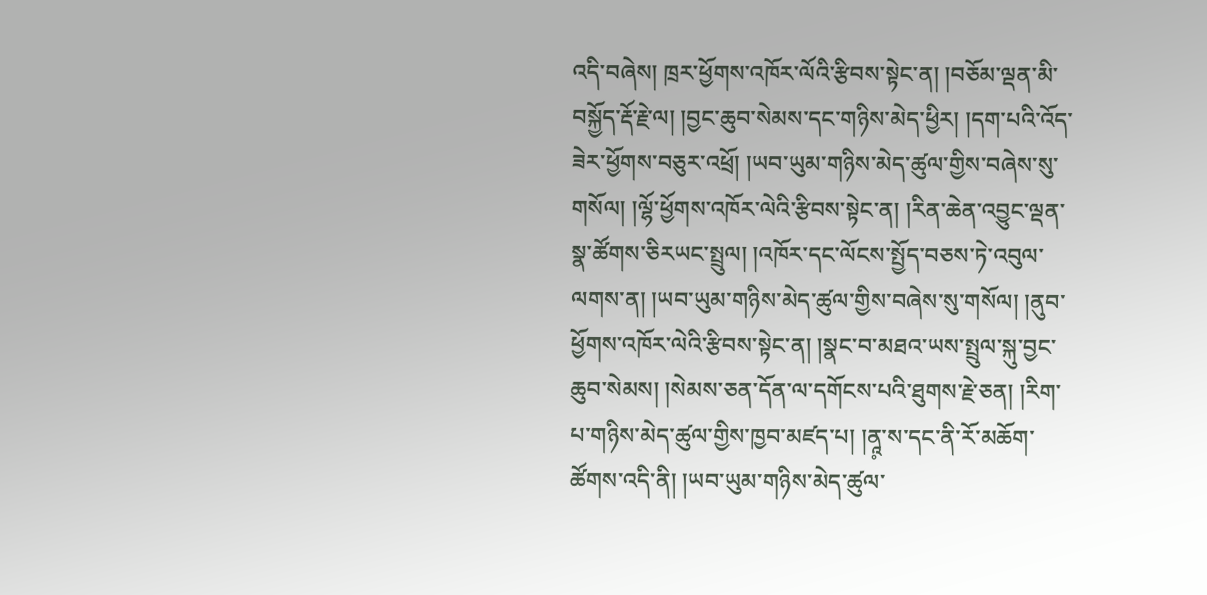འདི་བཞེས། ཁྲར་ཕྱོགས་འཁོར་ལོའི་རྩིབས་སྟེང་ན། །བཅོམ་ལྡན་མི་བསྐྱོད་རྡོ་རྗེ་ལ། །བྱང་ཆུབ་སེམས་དང་གཉིས་མེད་ཕྱིར། །དག་པའི་འོད་ཟེར་ཕྱོགས་བཅུར་འཕྲོ། །ཡབ་ཡུམ་གཉིས་མེད་ཚུལ་གྱིས་བཞེས་སུ་གསོལ། །ལྷོ་ཕྱོགས་འཁོར་ལེའི་རྩིབས་སྟེང་ན། །རིན་ཆེན་འབྱུང་ལྡན་སྣ་ཚོགས་ཅིརཡང་སྤྲུལ། །འཁོར་དང་ལོངས་སྤྱོད་བཅས་ཏེ་འབུལ་ལགས་ན། །ཡབ་ཡུམ་གཉིས་མེད་ཚུལ་གྱིས་བཞེས་སུ་གསོལ། །ནུབ་ཕྱོགས་འཁོར་ལེའི་རྩིབས་སྟེང་ན། །སྣང་བ་མཐའ་ཡས་སྤྲུལ་སྐུ་བྱང་ཆུབ་སེམས། །སེམས་ཅན་དོན་ལ་དགོངས་པའི་ཐུགས་རྗེ་ཅན། །རིག་པ་གཉིས་མེད་ཚུལ་གྱིས་ཁྱབ་མཛད་པ། །ནཱ༷་ས་དང་ནི་རོ་མཆོག་ཚོགས་འདི་ནི། །ཡབ་ཡུམ་གཉིས་མེད་ཚུལ་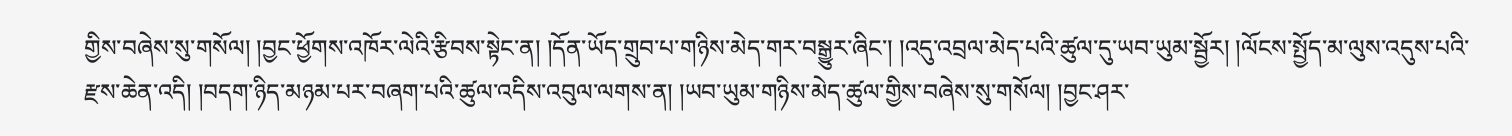གྱིས་བཞེས་སུ་གསོལ། །བྱང་ཕྱོགས་འཁོར་ལེའི་རྩིབས་སྟེང་ན། །དོན་ཡོད་གྲུབ་པ་གཉིས་མེད་གར་བསྒྱུར་ཞིང་། །འདུ་འབྲལ་མེད་པའི་ཚུལ་དུ་ཡབ་ཡུམ་སྦྱོར། །ལོངས་སྤྱོད་མ་ལུས་འདུས་པའི་རྫས་ཆེན་འདི། །བདག་ཉིད་མཉམ་པར་བཞག་པའི་ཚུལ་འདིས་འབུལ་ལགས་ན། །ཡབ་ཡུམ་གཉིས་མེད་ཚུལ་གྱིས་བཞེས་སུ་གསོལ། །བྱང་ཤར་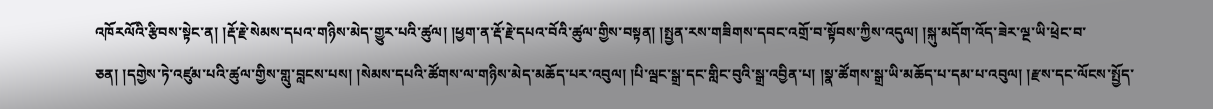འཁོརལོའི་རྩིབས་སྟེང་ན། །རྡོ་རྗེ་སེམས་དཔའ་གཉིས་མེད་གྱུར་པའི་ཚུལ། །ཕྱག་ན་རྡོ་རྗེ་དཔའ་བོའི་ཚུལ་གྱིས་བསྟན། །སྤྱན་རས་གཟིགས་དབང་འགྲོ་བ་སྟོབས་ཀྱིས་འདུལ། །སྐུ་མདོག་འོད་ཟེར་ལྔ་ཡི་ཕྲེང་བ་ཅན། །དགྱེས་ཏེ་འཛུམ་པའི་ཚུལ་གྱིས་གླུ་བླངས་པས། །སེམས་དཔའི་ཚོགས་ལ་གཉིས་མེད་མཆོད་པར་འབུལ། །པི་ལྦང་སྒྲ་དང་གླིང་བུའི་སྒྲ་འབྱིན་པ། །སྣ་ཚོགས་སྒྲ་ཡི་མཆོད་པ་དམ་པ་འབུལ། །རྫས་དང་ལོངས་སྤྱོད་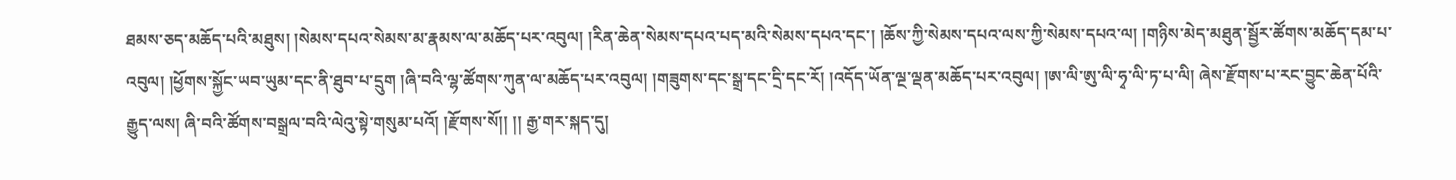ཐམས་ཅད་མཆོད་པའི་མཐུས། །སེམས་དཔའ་སེམས་མ་རྣམས་ལ་མཆོད་པར་འབུལ། །རིན་ཆེན་སེམས་དཔའ་པད་མའི་སེམས་དཔའ་དང་། །ཆོས་ཀྱི་སེམས་དཔའ་ལས་ཀྱི་སེམས་དཔའ་ལ། །གཉིས་མེད་མཐུན་སྦྱོར་ཚོགས་མཆོད་དམ་པ་འབུལ། །ཕྱོགས་སྐྱོང་ཡབ་ཡུམ་དང་ནི་ཐུབ་པ་དྲུག །ཞི་བའི་ལྷ་ཚོགས་ཀུན་ལ་མཆོད་པར་འབུལ། །གཟུགས་དང་སྒྲ་དང་དྲི་དང་རོ། །འདོད་ཡོན་ལྔ་ལྡན་མཆོད་པར་འབུལ། །ཨ་ལི་ཨུ་ལི་ཧྭ་ལི་ཏ་པ་ལི། ཞེས་རྫོགས་པ་རང་བྱུང་ཆེན་པོའི་རྒྱུད་ལས། ཞི་བའི་ཚོགས་བསྒྲལ་བའི་ལེའུ་སྟེ་གསུམ་པའོ། །རྫོགས་སོ།། །། རྒྱ་གར་སྐད་དུ།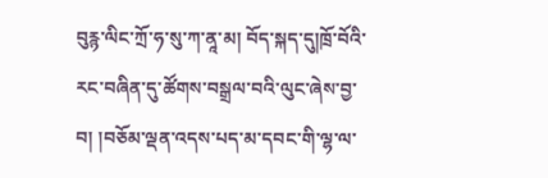བུརྙ་ལིང་ཀྲོ་ཧ་སུ་ཀ་ནཱ་མ། བོད་སྐད་དུ།ཁྲོ་བོའི་རང་བཞིན་དུ་ཚོགས་བསྒྲལ་བའི་ལུང་ཞེས་བྱ་བ། །བཅོམ་ལྡན་འདས་པད་མ་དབང་གི་ལྷ་ལ་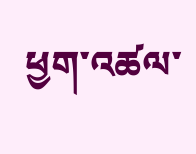ཕྱག་འཚལ་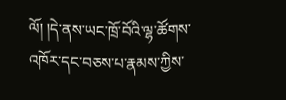ལོ། །དེ་ནས་ཡང་ཁྲོ་བོའི་ལྷ་ཚོགས་འཁོར་དང་བཅས་པ་རྣམས་ཀྱིས་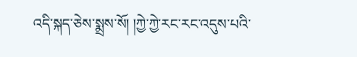འདི་སྐད་ཅེས་སྨྲས་སོ། །ཀྱེ་ཀྱེ་རང་རང་འདུས་པའི་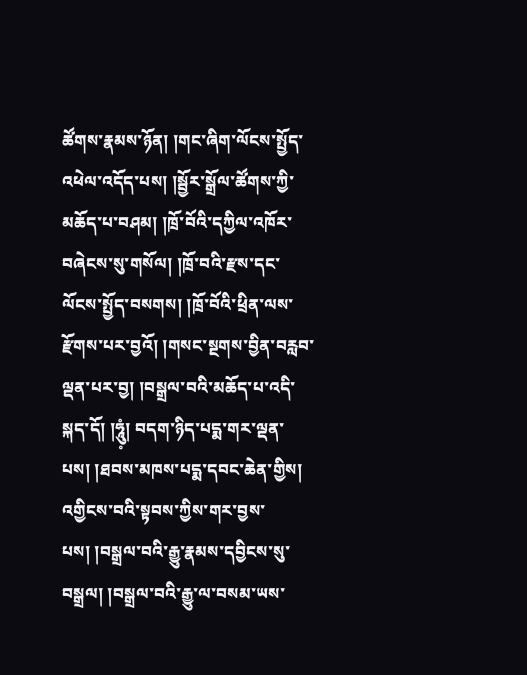ཚོགས་རྣམས་ཉོན། །གང་ཞིག་ལོངས་སྤྱོད་འཕེལ་འདོད་པས། །སྦྱོར་སྒྲོལ་ཚོགས་ཀྱི་མཆོད་པ་བཤམ། །ཁྲོ་བོའི་དཀྱིལ་འཁོར་བཞེངས་སུ་གསོལ། །ཁྲོ་བའི་རྫས་དང་ལོངས་སྤྱོད་བསགས། །ཁྲོ་བོའི་ཕྲིན་ལས་རྫོགས་པར་བྱའོ། །གསང་སྔགས་བྱིན་བརླབ་ལྡན་པར་བྱ། །བསྒྲལ་བའི་མཆོད་པ་འདི་སྐད་དོ། །ཧཱུཾ༷། བདག་ཉིད་པདྨ་གར་ལྡན་པས། །ཐབས་མཁས་པདྨ་དབང་ཆེན་གྱིས། འགྱིངས་བའི་སྟབས་ཀྱིས་གར་བྱས་པས། །བསྒྲལ་བའི་རྒྱུ་རྣམས་དབྱིངས་སུ་བསྒྲལ། །བསྒྲལ་བའི་རྒྱུ་ལ་བསམ་ཡས་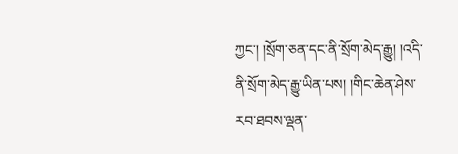ཀྱང་། །སྲོག་ཅན་དང་ནི་སྲོག་མེད་རྒྱུ། །འདི་ནི་སྲོག་མེད་རྒྱུ་ཡིན་པས། །གིང་ཆེན་ཤེས་རབ་ཐབས་ལྡན་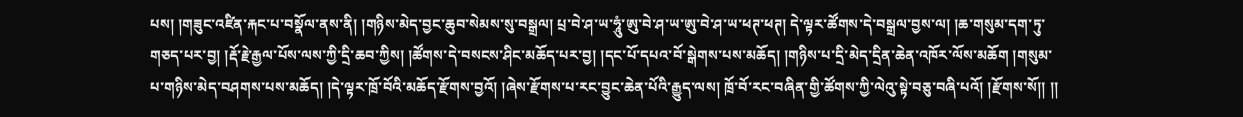པས། །གཟུང་འཛིན་རྐང་པ་བསྣོལ་ནས་ནི། །གཉིས་མེད་བྱང་ཆུབ་སེམས་སུ་བསྒྲལ། པྲ་བེ་ཤ་ཡ་ཧཱུཾ་ཨུ་བེ་ཤ་ཡ་ཨུ་བེ་ཤ་ཡ་ཕཊ་ཕཊ། དེ་ལྟར་ཚོགས་དེ་བསྒྲལ་བྱས་ལ། །ཆ་གསུམ་དག་ཏུ་གཅད་པར་བྱ། །རྡོ་རྗེ་རྒྱལ་པོས་ལས་ཀྱི་དྲི་ཆབ་ཀྱིས། །ཚོགས་དེ་བསངས་ཤིང་མཆོད་པར་བྱ། །དང་པོ་དཔའ་བོ་སྒེགས་པས་མཆོད། །གཉིས་པ་དྲི་མེད་དྲིན་ཆེན་འཁོར་ལོས་མཆོག །གསུམ་པ་གཉིས་མེད་བཤགས་པས་མཆོད། །དེ་ལྟར་ཁྲོ་བོའི་མཆོད་རྫོགས་བྱའོ། །ཞེས་རྫོགས་པ་རང་བྱུང་ཆེན་པོའི་རྒྱུད་ལས། ཁྲོ་བོ་རང་བཞིན་གྱི་ཚོགས་ཀྱི་ལེའུ་སྟེ་བཅུ་བཞི་པའོ། །རྫོགས་སོ།། །།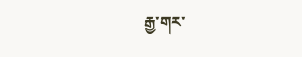རྒྱ་གར་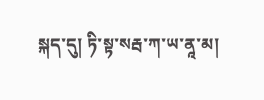སྐད་དུ། ཏི་སྟ་སརྦ་ཀ་ཡ་ནཱ་མ།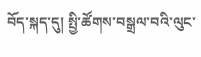བོད་སྐད་དུ། སྤྱི་ཚོགས་བསྒྲལ་བའི་ལུང་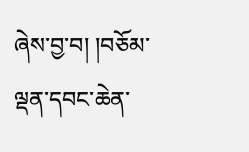ཞེས་བྱ་བ། །བཅོམ་ལྡན་དབང་ཆེན་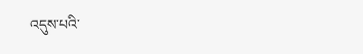འདུས་པའི་